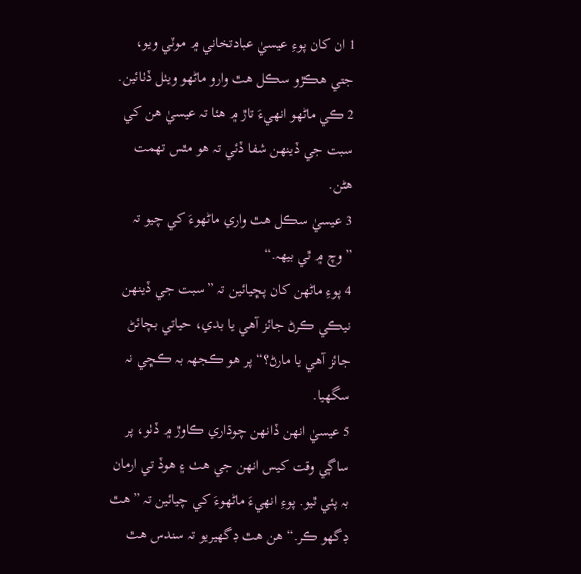1 ان کان پوءِ عيسيٰ عبادتخاني ۾ موٽي ويو، جتي ھڪڙو سڪل ھٿ وارو ماڻھو ويٺل ڏٺائين.
2 ڪي ماڻھو انھيءَ تاڙ ۾ ھئا تہ عيسيٰ ھن کي سبت جي ڏينھن شفا ڏئي تہ ھو مٿس تھمت ھڻن.
3 عيسيٰ سڪل ھٿ واري ماڻھوءَ کي چيو تہ ”وچ ۾ ٿي بيھہ.“
4 پوءِ ماڻھن کان پڇيائين تہ ”سبت جي ڏينھن نيڪي ڪرڻ جائز آھي يا بدي، حياتي بچائڻ جائز آھي يا مارڻ؟“ پر ھو ڪجھہ بہ ڪڇي نہ سگھيا.
5 عيسيٰ انھن ڏانھن چوڌاري ڪاوڙ ۾ ڏٺو، پر ساڳي وقت کيس انھن جي ھٺ ۽ ھوڏ تي ارمان بہ پئي ٿيو. پوءِ انھيءَ ماڻھوءَ کي چيائين تہ ”ھٿ ڊگھو ڪر.“ ھن ھٿ ڊگھيريو تہ سندس ھٿ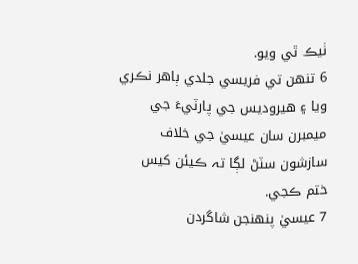ٺيڪ ٿي ويو.
6 تنھن تي فريسي جلدي ٻاھر نڪري ويا ۽ ھيروديس جي پارٽيءَ جي ميمبرن سان عيسيٰ جي خلاف سازشون سٽڻ لڳا تہ ڪيئن کيس ختم ڪجي.
7 عيسيٰ پنھنجن شاگردن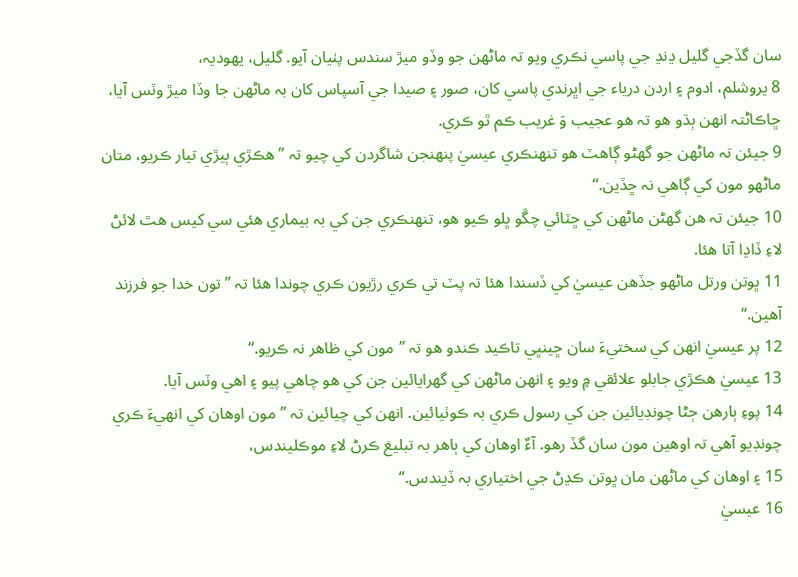سان گڏجي گليل ڍنڍ جي پاسي نڪري ويو تہ ماڻھن جو وڏو ميڙ سندس پٺيان آيو. گليل، يھوديہ،
8 يروشلم، ادوم ۽ اردن درياء جي اڀرندي پاسي کان، صور ۽ صيدا جي آسپاس کان بہ ماڻھن جا وڏا ميڙ وٽس آيا، ڇاڪاڻتہ انھن ٻڌو ھو تہ ھو عجيب وَ غريب ڪم ٿو ڪري.
9 جيئن تہ ماڻھن جو گھڻو ڳاھٽ ھو تنھنڪري عيسيٰ پنھنجن شاگردن کي چيو تہ ”ھڪڙي ٻيڙي تيار ڪريو، متان ماڻھو مون کي ڳاھي نہ ڇڏين.“
10 جيئن تہ ھن گھڻن ماڻھن کي ڇٽائي چڱو ڀلو ڪيو ھو، تنھنڪري جن کي بہ بيماري ھئي سي کيس ھٿ لائڻ لاءِ ڏاڍا آتا ھئا.
11 ڀوتن ورتل ماڻھو جڏھن عيسيٰ کي ڏسندا ھئا تہ پٽ تي ڪري رڙيون ڪري چوندا ھئا تہ ”تون خدا جو فرزند آھين.“
12 پر عيسيٰ انھن کي سختيءَ سان ڇينڀي تاڪيد ڪندو ھو تہ ”مون کي ظاھر نہ ڪريو.“
13 عيسيٰ ھڪڙي جابلو علائقي ۾ ويو ۽ انھن ماڻھن کي گھرايائين جن کي ھو چاھي پيو ۽ اھي وٽس آيا.
14 پوءِ ٻارھن ڄڻا چونڊيائين جن کي رسول ڪري بہ ڪوٺيائين. انھن کي چيائين تہ ”مون اوھان کي انھيءَ ڪري چونڊيو آھي تہ اوھين مون سان گڏ رھو. آءٌ اوھان کي ٻاھر بہ تبليغ ڪرڻ لاءِ موڪليندس،
15 ۽ اوھان کي ماڻھن مان ڀوتن ڪڍڻ جي اختياري بہ ڏيندس.“
16 عيسيٰ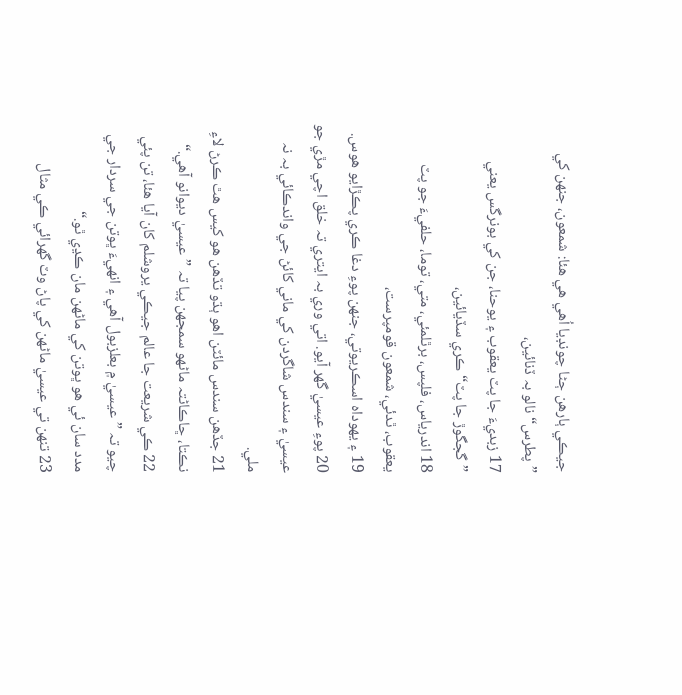جيڪي ٻارھن ڄڻا چونڊيا اُھي ھي ھئا: شمعون، جنھن کي ”پطرس“ نالو بہ ڏنائين،
17 زبديءَ جا پٽ يعقوب ۽ يوحنا، جن کي بونرگس يعني ”گجگوڙ جا پٽ“ ڪري سڏيائين،
18 اندرياس، فلپس، برٿلمئي، متي، توما، حلفيءَ جو پٽ يعقوب، ٿدئي، شمعون قومپرست،
19 ۽ يھوداہ اسڪريوتي، جنھن پوءِ دغا ڪري پڪڙايو ھوس.
20 پوءِ عيسيٰ گھر آيو. اتي وري بہ ايتري تہ خلق اچي مڙي جو عيسيٰ ۽ سندس شاگردن کي ماني کائڻ جي واندڪائي بہ نہ ملي.
21 جڏھن سندس مائٽن اھو ٻڌو تڏھن ھو کيس ھٿ ڪرڻ لاءِ نڪتا، ڇاڪاڻتہ ماڻھو سمجھن پيا تہ ”عيسيٰ ديوانو آھي.“
22 ڪي شريعت جا عالم جيڪي يروشلم کان آيا ھئا، تن پئي چيو تہ ”عيسيٰ ۾ بعلزبول آھي ۽ انھيءَ ڀوتن جي سردار جي مدد سان ئي ھو ڀوتن کي ماڻھن مان ڪڍي ٿو.“
23 تنھن تي عيسيٰ ماڻھن کي پاڻ وٽ گھرائي ڪي مثال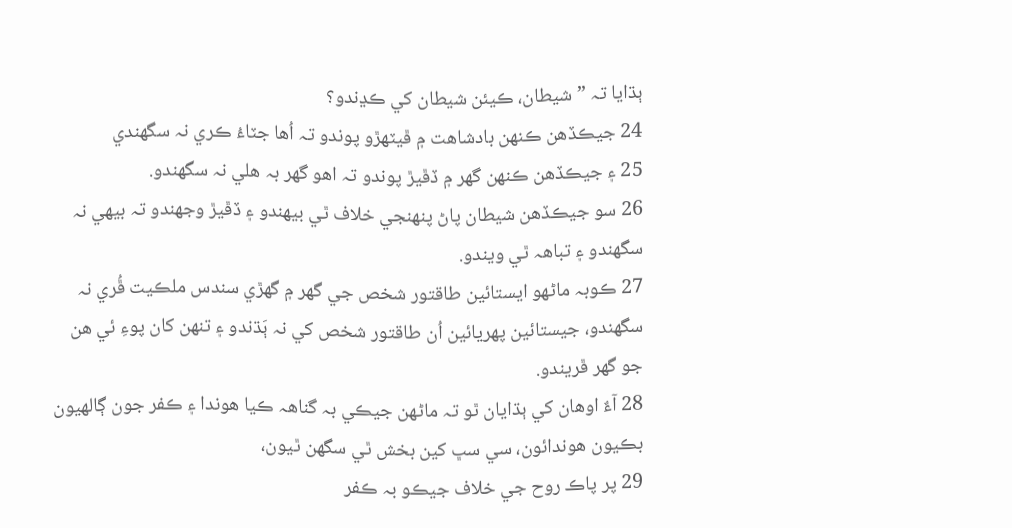ٻڌايا تہ ”شيطان، ڪيئن شيطان کي ڪڍندو؟
24 جيڪڏھن ڪنھن بادشاھت ۾ ڦيٽھڙو پوندو تہ اُھا جٽاءُ ڪري نہ سگھندي
25 ۽ جيڪڏھن ڪنھن گھر ۾ ڏڦيڙ پوندو تہ اھو گھر بہ ھلي نہ سگھندو.
26 سو جيڪڏھن شيطان پاڻ پنھنجي خلاف ٿي بيھندو ۽ ڏڦيڙ وجھندو تہ بيھي نہ سگھندو ۽ تباھہ ٿي ويندو.
27 ڪوبہ ماڻھو ايستائين طاقتور شخص جي گھر ۾ گھڙي سندس ملڪيت ڦُري نہ سگھندو، جيستائين پھريائين اُن طاقتور شخص کي نہ ٻَڌندو ۽ تنھن کان پوءِ ئي ھن جو گھر ڦريندو.
28 آءٌ اوھان کي ٻڌايان ٿو تہ ماڻھن جيڪي بہ گناھہ ڪيا ھوندا ۽ ڪفر جون ڳالھيون بڪيون ھوندائون، سي سڀ کين بخش ٿي سگھن ٿيون،
29 پر پاڪ روح جي خلاف جيڪو بہ ڪفر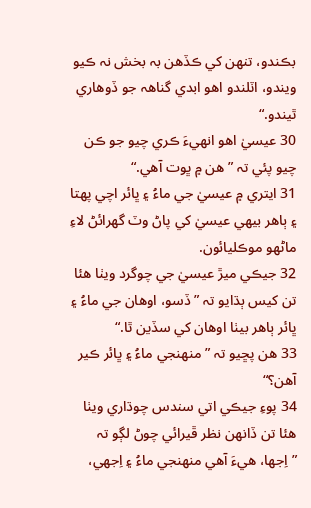بڪندو، تنھن کي ڪڏھن بہ بخش نہ ڪيو ويندو، اٽلندو اھو ابدي گناھہ جو ڏوھاري ٿيندو.“
30 عيسيٰ اھو انھيءَ ڪري چيو جو ڪن چيو پئي تہ ”ھن ۾ ڀوت آھي.“
31 ايتري ۾ عيسيٰ جي ماءُ ۽ ڀائر اچي پھتا ۽ ٻاھر بيھي عيسيٰ کي پاڻ وٽ گھرائڻ لاءِ ماڻھو موڪليائون.
32 جيڪي ميڙ عيسيٰ جي چوگرد ويٺا ھئا تن کيس ٻڌايو تہ ”ڏسو، اوھان جي ماءُ ۽ ڀائر ٻاھر بيٺا اوھان کي سڏين ٿا.“
33 ھن پڇيو تہ ”منھنجي ماءُ ۽ ڀائر ڪير آھن؟“
34 پوءِ جيڪي اتي سندس چوڌاري ويٺا ھئا تن ڏانھن نظر ڦيرائي چوڻ لڳو تہ ”اِجھا، ھيءَ آھي منھنجي ماءُ ۽ اِجھي،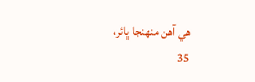ھي آھن منھنجا ڀائر،
35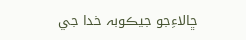ڇالاءِجو جيڪوبہ خدا جي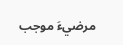مرضيءَ موجب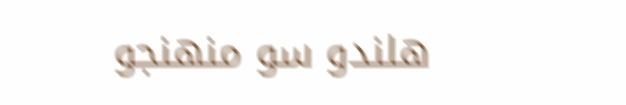ھلندو سو منھنجو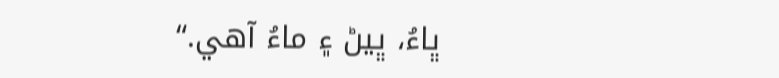ڀاءُ، ڀيڻ ۽ ماءُ آھي.“